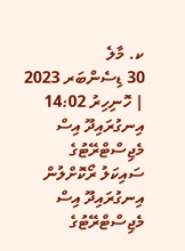ކ. މާލެ
30 ޑިސެންބަރ 2023 | ހޮނިހިރު 14:02
އިނގުރައިދޫ އިސް މެޖިސްޓްރޭޓުގެ ސައިކަލު ރޯކޮށްލުން
އިނގުރައިދޫ އިސް މެޖިސްޓްރޭޓުގެ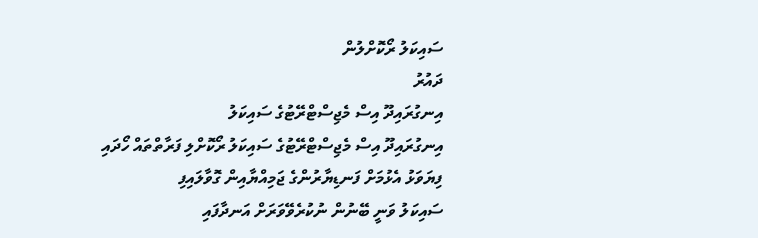ސައިކަލު ރޯކޮށްލުން
ދައުރު
އިނގުރައިދޫ އިސް މެޖިސްޓްރޭޓުގެ ސައިކަލު
އިނގުރައިދޫ އިސް މެޖިސްޓްރޭޓުގެ ސައިކަލު ރޯކޮށްލި ފަރާތްތައް ހޯދައި ފިޔަވަޅު އެޅުމަށް ފަނޑިޔާރުންގެ ޖަމިއްޔާއިން ގޮވާލައިފި
ސައިކަލު ވަނީ ބޭނުން ނުކުރެވޭވަރަށް އަނދާފައި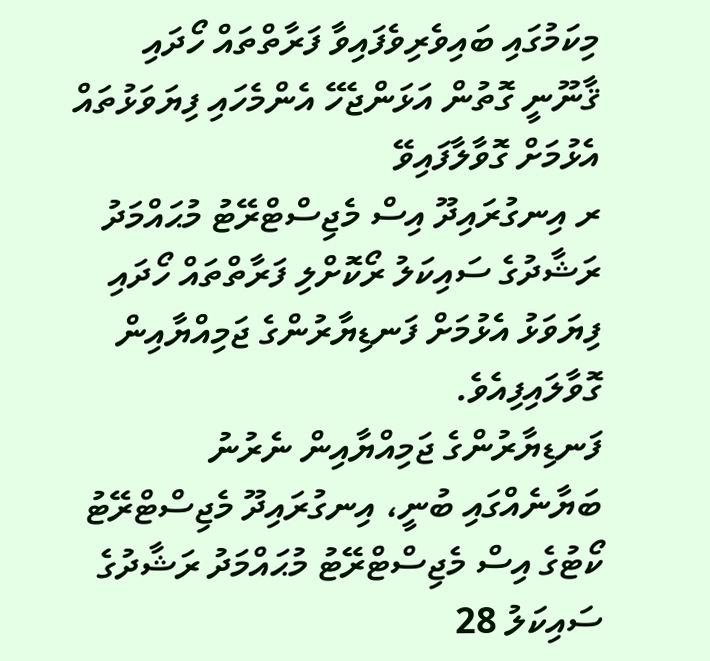މިކަމުގައި ބައިވެރިވެފައިވާ ފަރާތްތައް ހޯދައި ޤާނޫނީ ގޮތުން އަޅަންޖެހޭ އެންމެހައި ފިޔަވަޅުތައް އެޅުމަށް ގޮވާލާފައިވޭ
ރ އިނގުރައިދޫ އިސް މެޖިސްޓްރޭޓު މުޙައްމަދު ރަޝާދުގެ ސައިކަލު ރޯކޮށްލި ފަރާތްތައް ހޯދައި ފިޔަވަޅު އެޅުމަށް ފަނޑިޔާރުންގެ ޖަމިއްޔާއިން ގޮވާލައިފިއެވެ.
ފަނޑިޔާރުންގެ ޖަމިއްޔާއިން ނެރުނު ބަޔާނެއްގައި ބުނީ، އިނގުރައިދޫ މެޖިސްޓްރޭޓު ކޯޓުގެ އިސް މެޖިސްޓްރޭޓު މުޙައްމަދު ރަޝާދުގެ ސައިކަލު 28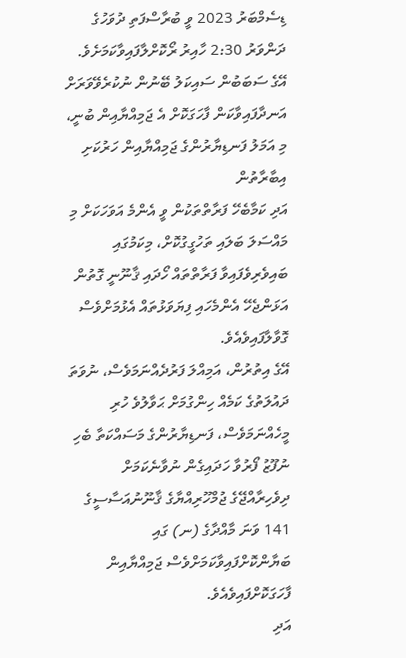ޑިސެމްބަރު 2023 ވީ ބުރާސްފަތި ދުވަހުގެ ދަންވަރު 2:30 ހާއިރު ރޯކޮށްލާފައިވާކަމަށެވެ.
އޭގެ ސަބަބުން ސައިކަލު ބޭނުން ނުކުރެވޭވަރަށް އަނދާފައިވާކަން ފާހަގަކޮށް އެ ޖަމިއްޔާއިން ބުނީ، މި އަމަލު ފަނޑިޔާރުންގެ ޖަމިއްޔާއިން ހަރުކަށި އިބާރާތުން
އަދި ކަމާބެހޭ ފަރާތްތަކުން ވީ އެންމެ އަވަހަކަށް މި މައްސަލަ ބަލައި ތަހުގީގުކޮށް، މިކަމުގައި ބައިވެރިވެފައިވާ ފަރާތްތައް ހޯދައި ޤާނޫނީ ގޮތުން އަޅަންޖެހޭ އެންމެހައި ފިޔަވަޅުތައް އެޅުމަށްވެސް ގޮވާލާފައިވެއެވެ.
އޭގެ އިތުރުން، އަމިއްލަ ފަރުދެއްނަމަވެސް، ނުވަތަ ދައުލަތުގެ ކަމެއް ހިންގުމަށް ޙަވާލުވެ ހުރި މީހެއްނަމަވެސް، ފަނޑިޔާރުންގެ މަސައްކަތާ ބެހި ނުފޫޒު ފޯރުވާ ހަދައިގެން ނުވާނެކަމަށް ދިވެހިރާއްޖޭގެ ޖުމްހޫރިއްޔާގެ ޤާނޫނުއަސާސީގެ 141 ވަނަ މާއްދާގެ (ނ) ގައި ބަޔާންކޮށްފައިވާކަމަށްވެސް ޖަމިއްޔާއިން ފާހަގަކޮށްފައިވެއެވެ.
އަދި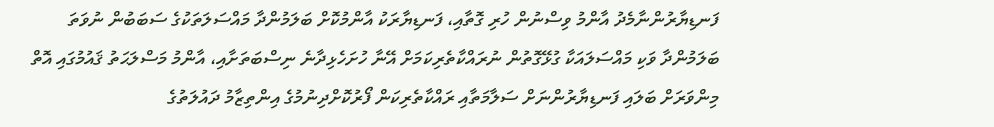ފަނޑިޔާރުންނާމެދު އާންމު ވިސްނުން ހުރި ގޮތާއި، ފަނޑިޔާރަކު އާންމުކޮށް ބަލަމުންދާ މައްސަލަތަކުގެ ސަބަބުން ނުވަތަ ބަލަމުންދާ ވަކި މައްސަލައަކާ ގުޅޭގޮތުން ނުރައްކާތެރިކަމަށް އޭނާ ހުށަހެޅިދާނެ ނިސްބަތަށާއި، އާންމު މަސްލަޙަތު ޤައުމުގައި އޮތް މިންވަރަށް ބަލައި ފަނޑިޔާރުންނަށް ސަލާމަތާއި ރައްކާތެރިކަން ފޯރުކޮށްދިނުމުގެ އިންތިޒާމު ދައުލަތުގެ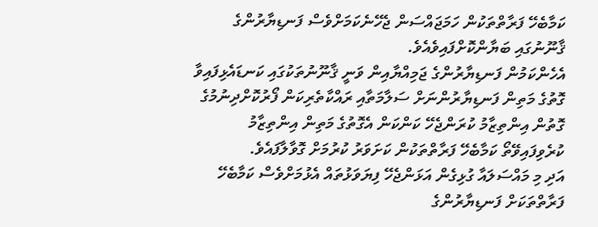ކަމާބެހޭ ފަރާތްތަކުން ހަމަޖައްސަން ޖެހޭނެކަމަށްވެސް ފަނޑިޔާރުންގެ ޤާނޫނުގައި ބަޔާންކޮށްފައިވެއެވެ.
އެހެންކަމުން ފަނޑިޔާރުންގެ ޖަމިއްޔާއިން ވަނީ ޤާނޫނުތަކުގައި ކަނޑައެޅިފައިވާ ގޮތުގެ މަތިން ފަނޑިޔާރުންނަށް ސަލާމަތާއި ރައްކާތެރިކަން ފޯރުކޮށްދިނުމުގެ ގޮތުން އިންތިޒާމު ކުރަންޖެހޭ ކަންކަން އެގޮތުގެ މަތިން އިންތިޒާމު ކުރެވިފައިވޭތޯ ކަމާބެހޭ ފަރާތްތަކުން ކަށަވަރު ކުރުމަށް ގޮވާލާފައެވެ.
އަދި މި މައްސަލައާ ގުޅިގެން އަޅަންޖެހޭ ފިޔަވަޅުތައް އެޅުމަށްވެސް ކަމާބެހޭ ފަރާތްތަކަށް ފަނޑިޔާރުންގެ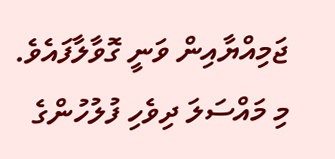ޖަމިއްޔާއިން ވަނީ ގޮވާލާފައެވެ.
މި މައްސަލަ ދިވެހި ފުލުހުންގެ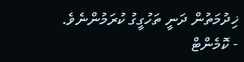ޚިދުމަތުން ދަނީ ތަހުގީގު ކުރަމުންނެވެ.
- ކޮމެންޓް